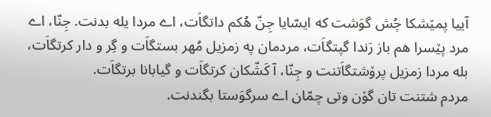آییا پمێشکا چُش گوَشت که ایسّایا جِنّ هُکم داتگاَت، اے مردا یله بدنت. جِنّا، اے مرد پێسرا هم باز رَندا گپتگاَت، مردمان په زمزیل مُهر بستگاَت و گِر و دار کرتگاَت، بله مردا زمزیل پرۆشتگاَتنت و جِنّا، آ کَشّکان کرتگاَت و گیابانا برتگاَت.
مردم شتنت تان گۆن وتی چمّان اے سرگوَستا بگندنت.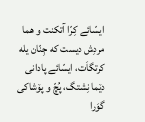ایسّائے کِرّا آتکنت و هما مردِش دیست که جِنّان یله کرتگاَت، ایسّائے پادانی دێما نِشتگ، پُچّ و پۆشاکی گوَرا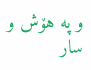و په هۆش و سار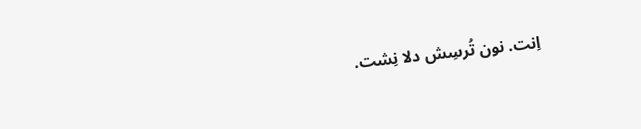اِنت. نون تُرسِش دلا نِشت.